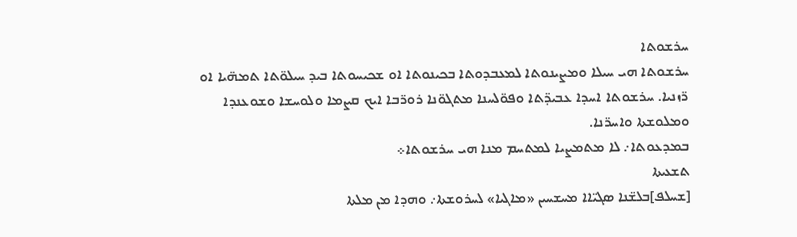ܚܪܫܘܬܐ
ܚܪܫܘܬܐ ܗܝ ܚܝܠܐ ܘܡܨܝܢܘܬܐ ܠܡܥܒܕܘܬܐ ܒܟܝܢܘܬܐ ܐܘ ܫܟܝܚܘܬܐ ܒܝܕ ܚܝܠܘ̈ܬܐ ܬܡܗ̈ܝܐ ܐܘ ܪ̈ܙܢܝܐ. ܚܪܫܘܬܐ ܐܚܕܐ ܥܒܝܕ̈ܬܐ ܘܦܘ̈ܠܚܢܐ ܡܬܓܘ̈ܢܐ ܪܘܪ̈ܒܐ ܐܝܟ ܩܨܡܐ ܘܠܘܚܫܐ ܘܫܘܥܢܕܐ ܘܡܠܘܫܬܐ ܘܐܚܪ̈ܢܐ.
ܒܡܕܥܘܬܐ܇ ܠܐ ܡܬܡܨܝܐ ܠܡܬܚܡ ܡܢܐ ܗܝ ܚܪܫܘܬܐ܀
ܬܫܥܝܬܐ
[ܫܚܠܦ]ܒܠܫ̈ܢܐ ܣܓܝ̈ܐܐ ܡܚܫܚܝܢ «ܡܐܓܝܐ» ܠܚܪܘܫܬܐ܇ ܘܗܕܐ ܡܢ ܡܠܬܐ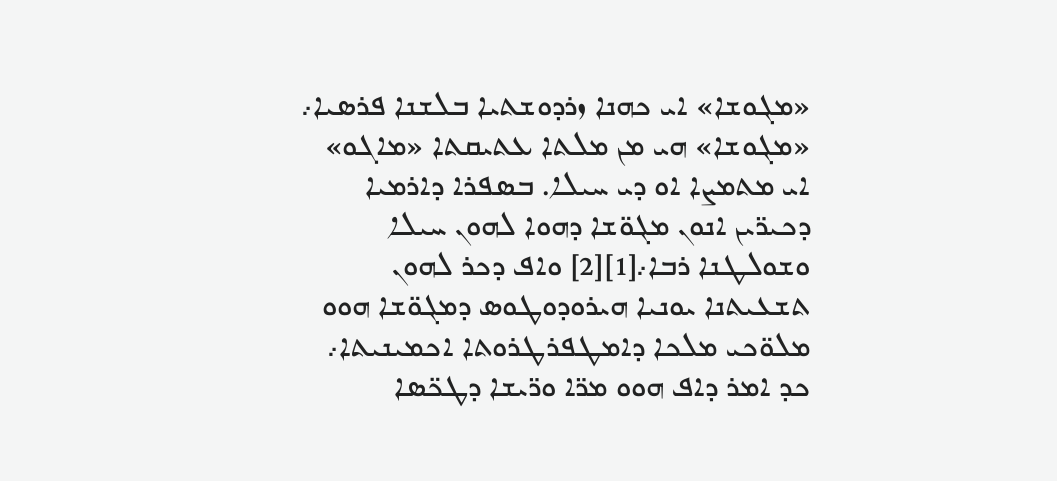«ܡܓܘܫܐ» ܐܝ ܟܗܢܐ ܙܪܕܘܫܬܝܐ ܒܠܫܢܐ ܦܪܣܝܐ܇ «ܡܓܘܫܐ» ܗܝ ܡܢ ܡܠܬܐ ܥܬܝܩܬܐ «ܡܐܓܘ» ܐܝ ܡܬܡܨܐ ܐܘ ܕܝ ܚܝܠܐ. ܒܣܦܪܐ ܕܐܪܡܝܐ ܕܟܝܪ̈ܝܢ ܐܢܘܢ ܡܓܘ̈ܫܐ ܕܗܘܐ ܠܗܘܢ ܚܝܠܐ ܘܫܘܠܛܢܐ ܪܒܐ܇[1][2] ܘܐܦ ܕܟܪ ܠܗܘܢ ܬܫܥܝܬܢܐ ܝܘܢܝܐ ܗܝܪܘܕܘܛܘܣ ܕܡܓܘ̈ܫܐ ܗܘܘ ܡܠܘ̈ܟܝ ܡܠܟܐ ܕܐܡܛܦܪܛܪܘܬܐ ܐܟܡܝܢܝܬܐ܇ ܟܕ ܐܡܪ ܕܐܦ ܗܘܘ ܡܪ̈ܐ ܘܪ̈ܝܫܐ ܕܛܟ̈ܣܐ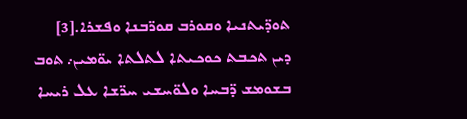ܬܘܕ̈ܝܬܢܝܐ ܘܩܘܪܒ ܩܘܪ̈ܒܢܐ ܘܦܫܪܐ.[3]
ܕܝܢ ܬܟܒܬ ܟܘܟܝܬܐ ܠܬܠܬܐ ܝܘ̈ܡܝܢ܇ ܬܘܒ ܒܫܘܡܫ ܕ̈ܒܚܐ ܘܠܘ̈ܚܫܝ ܚܪ̈ܫܐ ܥܠ ܪܝܚܐ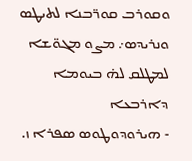ܘܩܘܪܒ ܩܘܪ̈ܒܢܐ ܠܬܝܛܣ ܘܢܪܝܕܣ܇ ܡܨܘ ܡܓܘ̈ܫܐ ܠܡܛܠܩ ܠܗ̇ ܒܝܘܡܐ ܕܐܪܒܥܐ
- ܗܝܪܘܕܘܛܘܣ ܣܦܪܐ ܙ.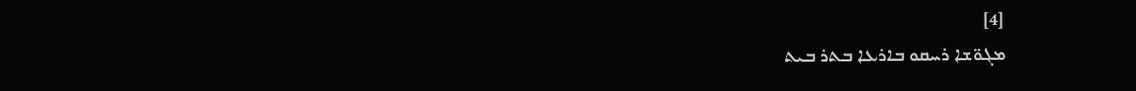[4]
ܡܓܘ̈ܫܐ ܪܚܩܘ ܒܐܪܥܐ ܒܬܪ ܒܝܬ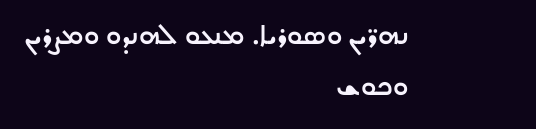ܢܗܪ̈ܝܢ ܘܣܘܪܝܐ. ܡܢܥܘ ܠܗܢܕܘ ܘܡܨܪܝܢ ܘܟܘܫ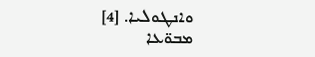ܘܐܢܛܘܠܝܐ. [4]
ܡܒܘ̈ܥܐ